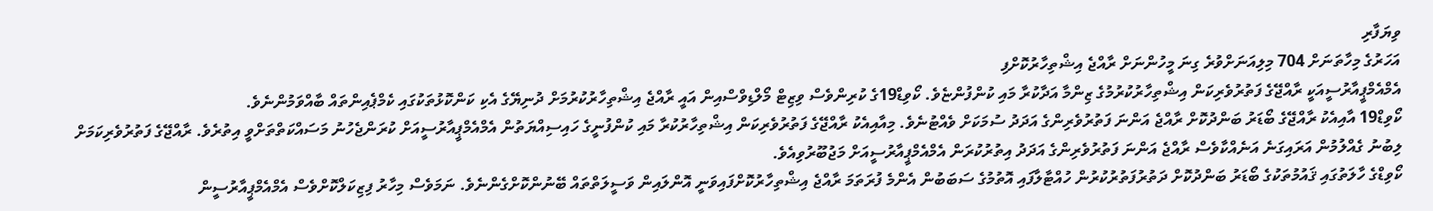ވިޔަފާރި
އަހަރުގެ މިހާތަނަށް 704 މިލިއަނަށްވުރެ ގިނަ މީހުންނަށް ރާއްޖެ އިޝްތިހާރުކޮށްފި
އެމްއެމްޕީއާރުސީއަކީ ރާއްޖޭގެ ފަތުރުވެރިކަން އިޝްތިހާރުކުރުމުގެ ޒިންމާ އަދާކުރާ މައި ކުންފުންޏެވެ. ކޯވިޑް19ގެ ކުރިންވެސް ވިޒިޓް މޯލްޑިވްސްއިން އައީ ރާއްޖެ އިޝްތިހާރުކުރުމަށް ދުނިޔޭގެ އެކި ކަންކޮޅުތަކުގައި ކެމްޕެއިންތައް ބާއްވަމުންނެވެ.
ކޯވިޑް19 އާއިއެކު ރާއްޖޭގެ ބޯޑަރު ބަންދުކޮށް ރާއްޖެ އަންނަ ފަތުރުވެރިންގެ އަދަދު ސުމަކަށް ވެއްޓުނެވެ. މިއާއިއެކު ރާއްޖޭގެ ފަތުރުވެރިކަން އިޝްތިހާރުކުރާ މައި ކުންފުނީގެ ހައިސިއްޔަތުން އެމްއެމްޕީއާރުސީއަށް ކުރަންޖެހުނު މަސައްކަތްތަށްވީ އިތުރެވެ. ރާއްޖޭގެ ފަތުރުވެރިކަމަށް ލިބުނު ގެއްލުމުން އަރައިގަނެ އަނެއްކާވެސް ރާއްޖެ އަންނަ ފަތުރުވެރިންގެ އަދަދު އިތުރުކުރަން އެމްއެމްޕީއާރުސީއަށް މަޖުބޫރުވިއެވެ.
ކޯވިޑްގެ ހާލަތުގައި ޤައުމުތަކުގެ ބޯޑަރު ބަންދުކޮށް ދަތުރުފަތުރުކުރުން ހުއްޓާލާފައި އޮތުމުގެ ސަބަބުން އެންމެ ފުރަތަމަ ރާއްޖެ އިޝްތިހާރުކޮށްފައިވަނީ އޮންލައިން ވަސީލަތްތައް ބޭނުންކޮށްގެންނެވެ. ނަމަވެސް މިހާރު ފިޒިކަލްކޮށްވެސް އެމްއެމްޕީއާރުސީން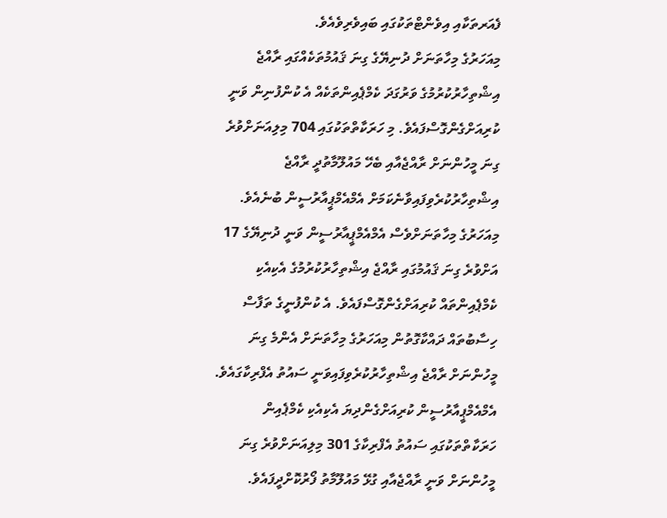ފެއަރތަކާއި އިވެންޓްތަކުގައި ބައިވެރިވެއެވެ.
މިއަހަރުގެ މިހާތަނަށް ދުނިޔޭގެ ގިނަ ޤައުމުތަކެއްގައި ރާއްޖެ އިޝްތިހާރުކުރުމުގެ ވަރުގަދަ ކެމްޕެއިންތަކެއް އެ ކުންފުނިން ވަނީ ކުރިއަށްގެންގޮސްފައެވެ. މި ހަރަކާތްތަކުގައި 704 މިލިއަނަށްވުރެ ގިނަ މީހުންނަށް ރާއްޖެއާއި ބެހޭ މައުލޫމާތުދީ ރާއްޖެ އިޝްތިހާރުކުރެވިފައިވާނެކަމަށް އެމްއެމްޕީއާރުސީން ބުނެއެވެ.
މިއަހަރުގެ މިހާތަނަށްވެސް އެމްއެމްޕީއާރުސީން ވަނީ ދުނިޔޭގެ 17 އަށްވުރެ ގިނަ ޤައުމުގައި ރާއްޖެ އިޝްތިހާރުކުރުމުގެ އެކިއެކި ކެމްޕެއިންތައް ކުރިއަށްގެންގޮސްފައެވެ. އެ ކުންފުނީގެ ތަފާސް ހިސާބުތައް ދައްކާގޮތުން މިއަހަރުގެ މިހާތަނަށް އެންމެ ގިނަ މީހުންނަށް ރާއްޖެ އިޝްތިހާރުކުރެވިފައިވަނީ ސައުތު އެފްރިކާގައެވެ. އެމްއެމްޕީއާރުސީން ކުރިއަށްގެންދިޔަ އެކިއެކި ކެމްޕެއިން ހަރަކާތްތަކުގައި ސައުތު އެފްރިކާގެ 301 މިލިއަނަށްވުރެ ގިނަ މީހުންނަށް ވަނީ ރާއްޖެއާއި ގުޅޭ މައުލޫމާތު ފޯރުކޮށްދީފައެވެ.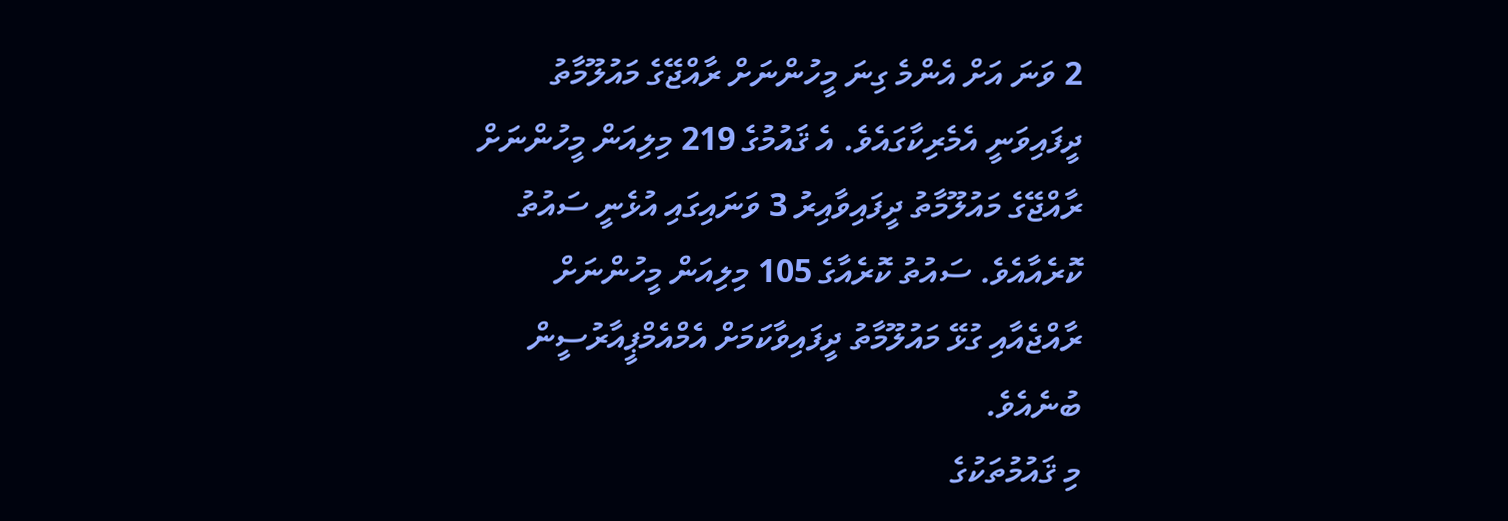2 ވަނަ އަށް އެންމެ ގިނަ މީހުންނަށް ރާއްޖޭގެ މައުލޫމާތު ދީފައިވަނީ އެމެރިކާގައެވެ. އެ ޤައުމުގެ 219 މިލިއަން މީހުންނަށް ރާއްޖޭގެ މައުލޫމާތު ދީފައިވާއިރު 3 ވަނައިގައި އުޅެނީ ސައުތު ކޮރެއާއެވެ. ސައުތު ކޮރެއާގެ 105 މިލިއަން މީހުންނަށް ރާއްޖެއާއި ގުޅޭ މައުލޫމާތު ދީފައިވާކަމަށް އެމްއެމްޕީއާރުސީން ބުނެއެވެ.
މި ޤައުމުތަކުގެ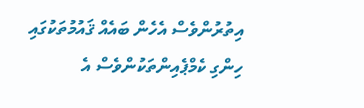އިތުރުންވެސް އެހެން ބައެއް ޤައުމުތަކުގައި ހިންގި ކެމްޕެއިންތަކުންވެސް އެ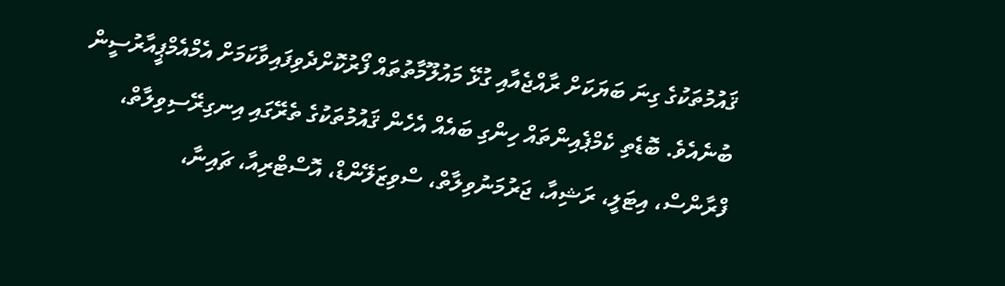ޤައުމުތަކުގެ ގިނަ ބަޔަކަށް ރާއްޖެއާއި ގުޅޭ މައުލޫމާތުތައް ފޯރުކޮށްދެވިފައިވާކަމަށް އެމްއެމްޕީއާރުސީން ބުނެއެވެ. ބޮޑެތި ކެމްޕެއިންތައް ހިންގި ބައެއް އެހެން ޤައުމުތަކުގެ ތެރޭގައި އިނގިރޭސިވިލާތް، ފްރާންސް، އިޓަލީ، ރަޝިއާ، ޖަރުމަނުވިލާތް، ސްވިޒަލޭންޑް، އޮސްޓްރިއާ، ޗައިނާ،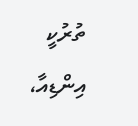ތުރުކީ އިންޑިއާ،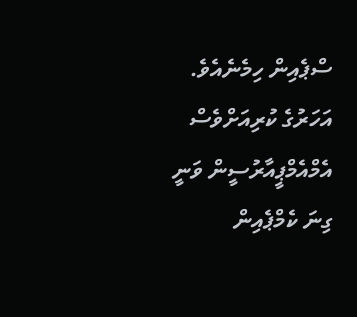ސްޕެއިން ހިމެނެއެވެ.
އަހަރުގެ ކުރިއަށްވެސް އެމްއެމްޕީއާރުސީން ވަނީ ގިނަ ކެމްޕެއިން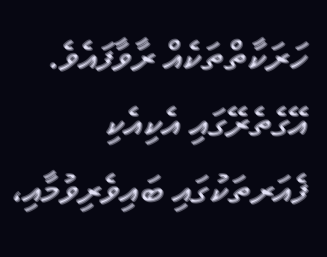ހަރަކާތްތަކެއް ރާވާފައެވެ. އޭގެތެރޭގައި އެކިއެކި ފެއަރތަކުގައި ބައިވެރިވުމާއި،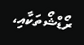ރޯޑްޝޯތަކާއި،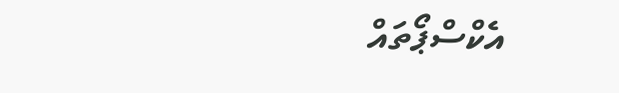އެކްސްޕޯތައް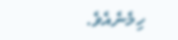ހިމެނެއެވެ.